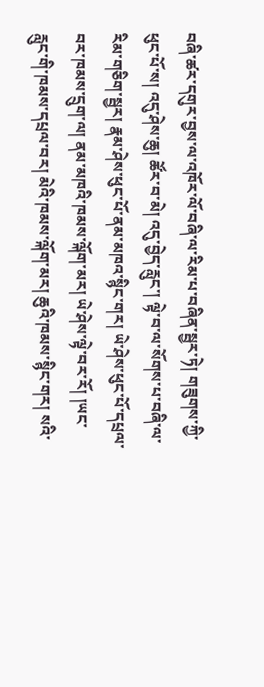བཞི་ཚར་དགུར་བྱས་ལ་འཁོར་ལོ་བཞི་ལ་རིམ་པ་བཞིན་སྦྱར་ཏེ། གཟུགས་ཀྱི་ཕུང་པོ་ས། འདུ་ཤེས་ཆུ། ཚོར་བ་མེ། འདུ་བྱེད་རླུང་། ལྟེ་བ་ལ་སོགས་པ་བཞི་ལ་རིམ་གཅིག་སྦྱར། རྣམ་ཤེས་ཕུང་པོ་ནམ་མཁའ་སྙིང་གར། ཡེ་ཤེས་ཕུང་པོ་དཔྲལ་བར་ཁམས་དྲུག་ལ། ནམ་མཁའི་ཁམས་ལྐོག་མར། ཡེ་ཤེས་ལྟེ་བར་རོ། །ཡང་རླུང་གི་ཁམས་དཔྲལ་བར། མེའི་ཁམས་ལྐོག་མར། ཆུའི་ཁམས་སྙིང་གར། སའི་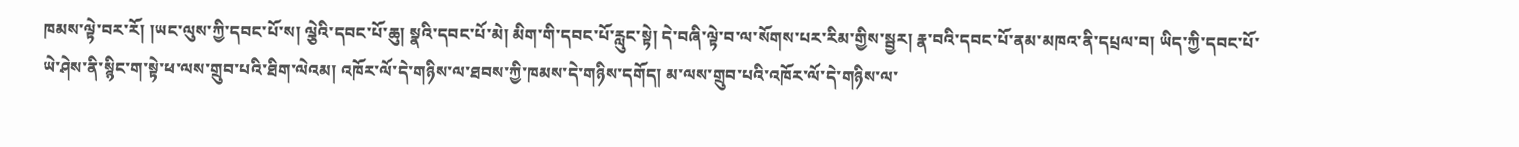ཁམས་ལྟེ་བར་རོ། །ཡང་ལུས་ཀྱི་དབང་པོ་ས། ལྕེའི་དབང་པོ་ཆུ། སྣའི་དབང་པོ་མེ། མིག་གི་དབང་པོ་རླུང་སྟེ། དེ་བཞི་ལྟེ་བ་ལ་སོགས་པར་རིམ་གྱིས་སྦྱར། རྣ་བའི་དབང་པོ་ནམ་མཁའ་ནི་དཔྲལ་བ། ཡིད་ཀྱི་དབང་པོ་ཡེ་ཤེས་ནི་སྙིང་ག་སྟེ་ཕ་ལས་གྲུབ་པའི་ཐིག་ལེའམ། འཁོར་ལོ་དེ་གཉིས་ལ་ཐབས་ཀྱི་ཁམས་དེ་གཉིས་དགོད། མ་ལས་གྲུབ་པའི་འཁོར་ལོ་དེ་གཉིས་ལ་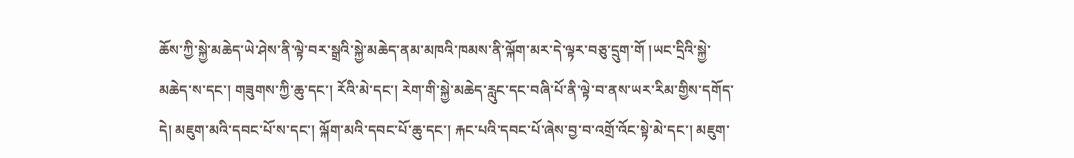ཆོས་ཀྱི་སྐྱེ་མཆེད་ཡེ་ཤེས་ནི་ལྟེ་བར་སྒྲའི་སྐྱེ་མཆེད་ནམ་མཁའི་ཁམས་ནི་ལྐོག་མར་དེ་ལྟར་བཅུ་དྲུག་གོ །ཡང་དྲིའི་སྐྱེ་མཆེད་ས་དང་། གཟུགས་ཀྱི་ཆུ་དང་། རོའི་མེ་དང་། རེག་གི་སྐྱེ་མཆེད་རླུང་དང་བཞི་པོ་ནི་ལྟེ་བ་ནས་ཡར་རིམ་གྱིས་དགོད་དེ། མཇུག་མའི་དབང་པོ་ས་དང་། ལྐོག་མའི་དབང་པོ་ཆུ་དང་། རྐང་པའི་དབང་པོ་ཞེས་བྱ་བ་འགྲོ་འོང་སྟེ་མེ་དང་། མཇུག་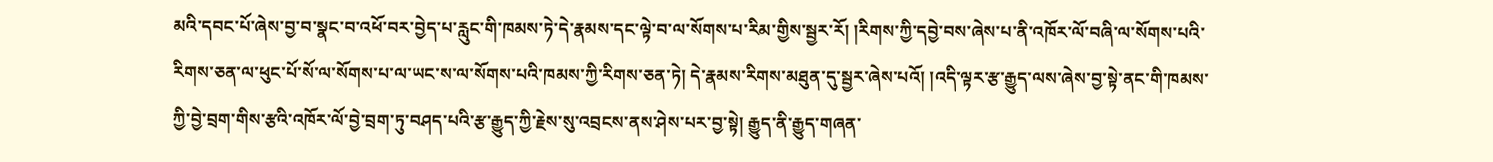མའི་དབང་པོ་ཞེས་བྱ་བ་སྣང་བ་འཕོ་བར་བྱེད་པ་རླུང་གི་ཁམས་ཏེ་དེ་རྣམས་དང་ལྟེ་བ་ལ་སོགས་པ་རིམ་གྱིས་སྦྱར་རོ། །རིགས་ཀྱི་དབྱེ་བས་ཞེས་པ་ནི་འཁོར་ལོ་བཞི་ལ་སོགས་པའི་རིགས་ཅན་ལ་ཕུང་པོ་སོ་ལ་སོགས་པ་ལ་ཡང་ས་ལ་སོགས་པའི་ཁམས་ཀྱི་རིགས་ཅན་ཏེ། དེ་རྣམས་རིགས་མཐུན་དུ་སྦྱར་ཞེས་པའོ། །འདི་ལྟར་རྩ་རྒྱུད་ལས་ཞེས་བྱ་སྟེ་ནང་གི་ཁམས་ཀྱི་བྱེ་བྲག་གིས་རྩའི་འཁོར་ལོ་བྱེ་བྲག་ཏུ་བཤད་པའི་རྩ་རྒྱུད་ཀྱི་རྗེས་སུ་འབྲངས་ནས་ཤེས་པར་བྱ་སྟེ། རྒྱུད་ནི་རྒྱུད་གཞན་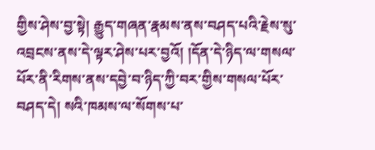གྱིས་ཤེས་བྱ་སྟེ། རྒྱུད་གཞན་རྣམས་ནས་བཤད་པའི་རྗེས་སུ་འབྲངས་ནས་དེ་ལྟར་ཤེས་པར་བྱའོ། །དོན་དེ་ཉིད་ལ་གསལ་པོར་ནི་རིགས་ནས་དབྱེ་བ་ཉིད་ཀྱི་བར་གྱིས་གསལ་པོར་བཤད་དེ། སའི་ཁམས་ལ་སོགས་པ་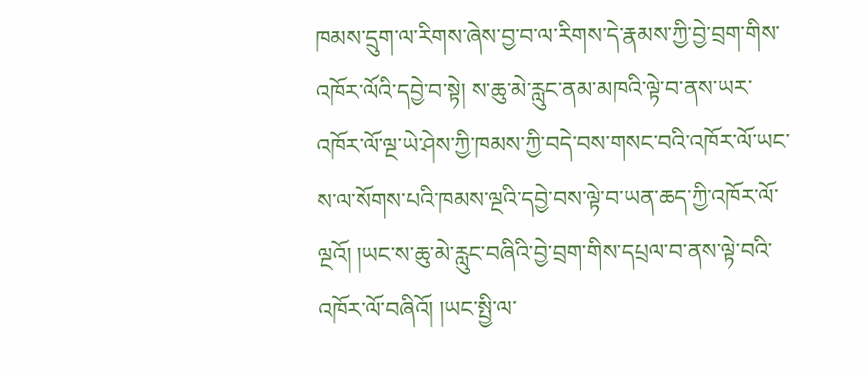ཁམས་དྲུག་ལ་རིགས་ཞེས་བྱ་བ་ལ་རིགས་དེ་རྣམས་ཀྱི་བྱེ་བྲག་གིས་འཁོར་ལོའི་དབྱེ་བ་སྟེ། ས་ཆུ་མེ་རླུང་ནམ་མཁའི་ལྟེ་བ་ནས་ཡར་འཁོར་ལོ་ལྔ་ཡེ་ཤེས་ཀྱི་ཁམས་ཀྱི་བདེ་བས་གསང་བའི་འཁོར་ལོ་ཡང་ས་ལ་སོགས་པའི་ཁམས་ལྔའི་དབྱེ་བས་ལྟེ་བ་ཡན་ཆད་ཀྱི་འཁོར་ལོ་ལྔའོ། །ཡང་ས་ཆུ་མེ་རླུང་བཞིའི་བྱེ་བྲག་གིས་དཔྲལ་བ་ནས་ལྟེ་བའི་འཁོར་ལོ་བཞིའོ། །ཡང་སྤྱི་ལ་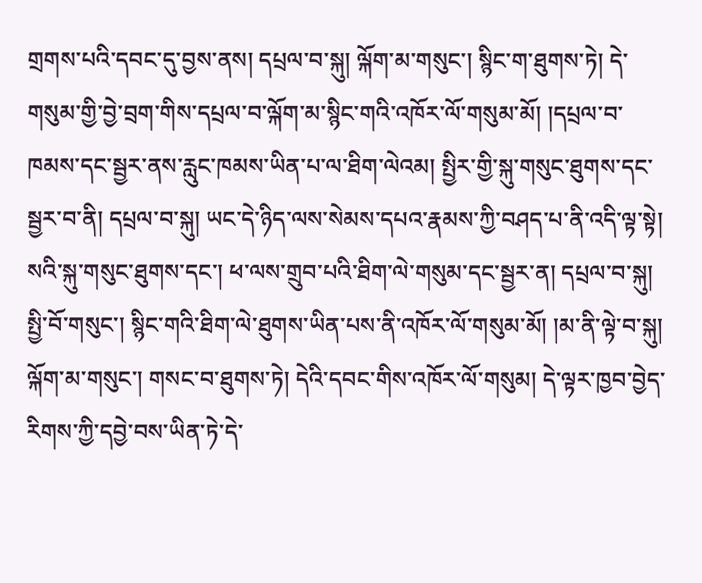གྲགས་པའི་དབང་དུ་བྱས་ནས། དཔྲལ་བ་སྐུ། ལྐོག་མ་གསུང་། སྙིང་ག་ཐུགས་ཏེ། དེ་གསུམ་གྱི་བྱེ་བྲག་གིས་དཔྲལ་བ་ལྐོག་མ་སྙིང་གའི་འཁོར་ལོ་གསུམ་མོ། །དཔྲལ་བ་ཁམས་དང་སྦྱར་ནས་རླུང་ཁམས་ཡིན་པ་ལ་ཐིག་ལེའམ། སྤྱིར་གྱི་སྐུ་གསུང་ཐུགས་དང་སྦྱར་བ་ནི། དཔྲལ་བ་སྐུ། ཡང་དེ་ཉིད་ལས་སེམས་དཔའ་རྣམས་ཀྱི་བཤད་པ་ནི་འདི་ལྟ་སྟེ། སའི་སྐུ་གསུང་ཐུགས་དང་། ཕ་ལས་གྲུབ་པའི་ཐིག་ལེ་གསུམ་དང་སྦྱར་ན། དཔྲལ་བ་སྐུ། སྤྱི་བོ་གསུང་། སྙིང་གའི་ཐིག་ལེ་ཐུགས་ཡིན་པས་ནི་འཁོར་ལོ་གསུམ་མོ། །མ་ནི་ལྟེ་བ་སྐུ། ལྐོག་མ་གསུང་། གསང་བ་ཐུགས་ཏེ། དེའི་དབང་གིས་འཁོར་ལོ་གསུམ། དེ་ལྟར་ཁྱབ་བྱེད་རིགས་ཀྱི་དབྱེ་བས་ཡིན་ཏེ་དེ་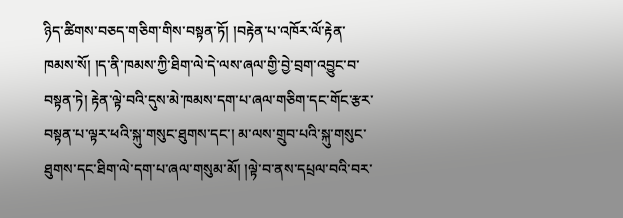ཉིད་ཚིགས་བཅད་གཅིག་གིས་བསྟན་ཏོ། །བརྟེན་པ་འཁོར་ལོ་རྟེན་ཁམས་སོ། །ད་ནི་ཁམས་ཀྱི་ཐིག་ལེ་དེ་ལས་ཞལ་གྱི་བྱེ་བྲག་འབྱུང་བ་བསྟན་ཏེ། རྟེན་ལྟེ་བའི་དུས་མེ་ཁམས་དག་པ་ཞལ་གཅིག་དང་གོང་རྩར་བསྟན་པ་ལྟར་ཕའི་སྐུ་གསུང་ཐུགས་དང་། མ་ལས་གྲུབ་པའི་སྐུ་གསུང་ཐུགས་དང་ཐིག་ལེ་དག་པ་ཞལ་གསུམ་མོ། །ལྟེ་བ་ནས་དཔྲལ་བའི་བར་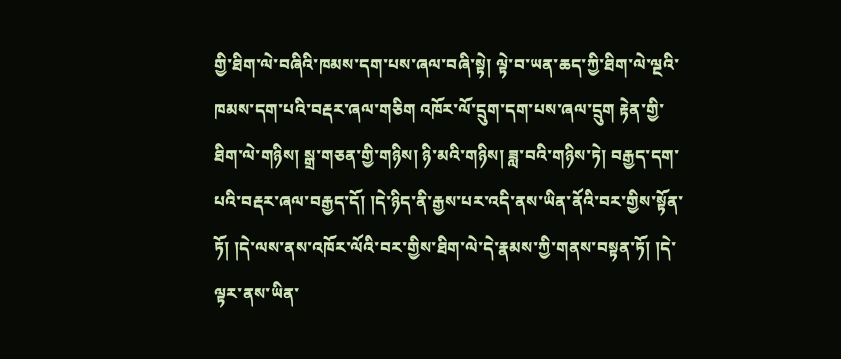གྱི་ཐིག་ལེ་བཞིའི་ཁམས་དག་པས་ཞལ་བཞི་སྟེ། ལྟེ་བ་ཡན་ཆད་ཀྱི་ཐིག་ལེ་ལྔའི་ཁམས་དག་པའི་བརྡར་ཞལ་གཅིག འཁོར་ལོ་དྲུག་དག་པས་ཞལ་དྲུག རྟེན་གྱི་ཐིག་ལེ་གཉིས། སྒྲ་གཅན་གྱི་གཉིས། ཉི་མའི་གཉིས། ཟླ་བའི་གཉིས་ཏེ། བརྒྱད་དག་པའི་བརྡར་ཞལ་བརྒྱད་དོ། །དེ་ཉིད་ནི་རྒྱས་པར་འདི་ནས་ཡིན་ནོའི་བར་གྱིས་སྟོན་ཏོ། །དེ་ལས་ནས་འཁོར་ལོའི་བར་གྱིས་ཐིག་ལེ་དེ་རྣམས་ཀྱི་གནས་བསྟན་ཏོ། །དེ་ལྟར་ནས་ཡིན་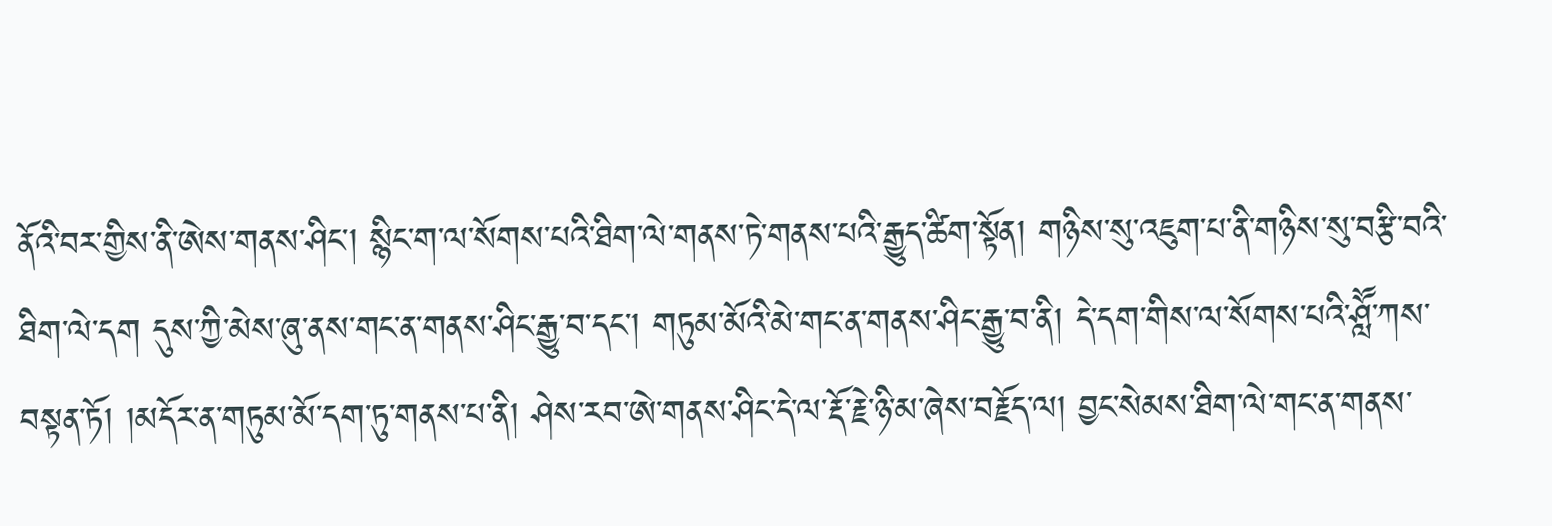ནོའི་བར་གྱིས་ནི་ཨེས་གནས་ཤིང་། སྙིང་ག་ལ་སོགས་པའི་ཐིག་ལེ་གནས་ཏེ་གནས་པའི་རྒྱུད་ཚིག་སྟོན། གཉིས་སུ་འཇུག་པ་ནི་གཉིས་སུ་བརྩི་བའི་ཐིག་ལེ་དག དུས་ཀྱི་མེས་ཞུ་ནས་གང་ན་གནས་ཤིང་རྒྱུ་བ་དང་། གཏུམ་མོའི་མེ་གང་ན་གནས་ཤིང་རྒྱུ་བ་ནི། དེ་དག་གིས་ལ་སོགས་པའི་ཤླཽ་ཀས་བསྟན་ཏོ། །མདོར་ན་གཏུམ་མོ་དག་ཏུ་གནས་པ་ནི། ཤེས་རབ་ཨེ་གནས་ཤིང་དེ་ལ་རྡོ་རྗེ་ཉི་མ་ཞེས་བརྗོད་ལ། བྱང་སེམས་ཐིག་ལེ་གང་ན་གནས་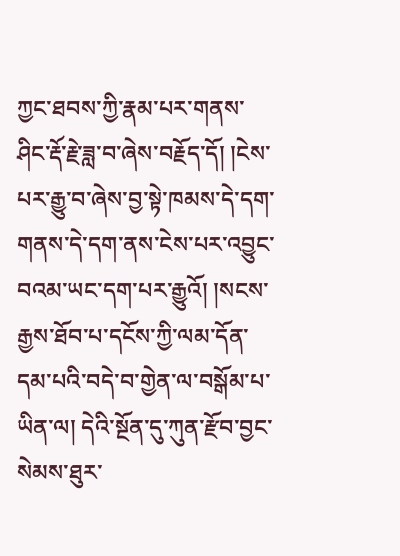ཀྱང་ཐབས་ཀྱི་རྣམ་པར་གནས་ཤིང་རྡོ་རྗེ་ཟླ་བ་ཞེས་བརྗོད་དོ། །ངེས་པར་རྒྱུ་བ་ཞེས་བྱ་སྟེ་ཁམས་དེ་དག་གནས་དེ་དག་ནས་ངེས་པར་འབྱུང་བའམ་ཡང་དག་པར་རྒྱུའོ། །སངས་རྒྱས་ཐོབ་པ་དངོས་ཀྱི་ལམ་དོན་དམ་པའི་བདེ་བ་གྱེན་ལ་བསྒོམ་པ་ཡིན་ལ། དེའི་སྔོན་དུ་ཀུན་རྫོབ་བྱང་སེམས་ཐུར་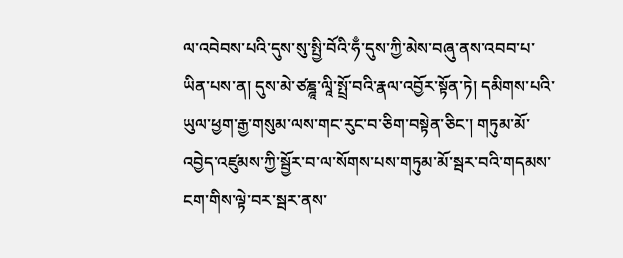ལ་འབེབས་པའི་དུས་སུ་སྤྱི་བོའི་ཧྃ་དུས་ཀྱི་མེས་བཞུ་ནས་འབབ་པ་ཡིན་པས་ན། དུས་མེ་ཙཎྜཱ་ལཱི་སྤྲོ་བའི་རྣལ་འབྱོར་སྟོན་ཏེ། དམིགས་པའི་ཡུལ་ཕྱག་རྒྱ་གསུམ་ལས་གང་རུང་བ་ཅིག་བསྟེན་ཅིང་། གཏུམ་མོ་འབྱེད་འཛུམས་ཀྱི་སྦྱོར་བ་ལ་སོགས་པས་གཏུམ་མོ་སྦར་བའི་གདམས་ངག་གིས་ལྟེ་བར་སྦར་ནས་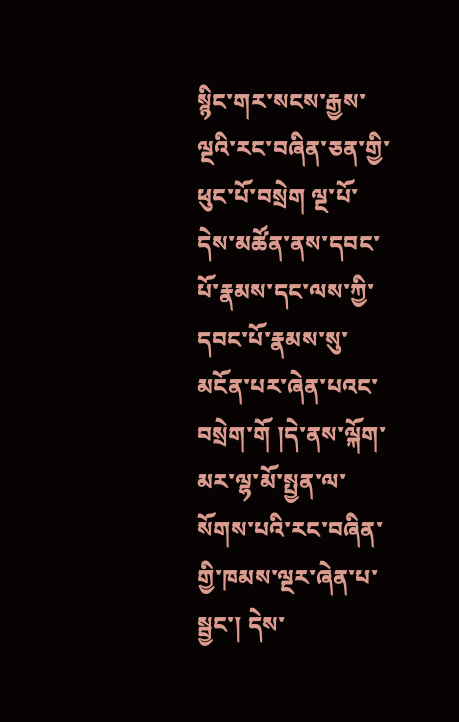སྙིང་གར་སངས་རྒྱས་ལྔའི་རང་བཞིན་ཅན་གྱི་ཕུང་པོ་བསྲེག ལྔ་པོ་དེས་མཚོན་ནས་དབང་པོ་རྣམས་དང་ལས་ཀྱི་དབང་པོ་རྣམས་སུ་མངོན་པར་ཞེན་པའང་བསྲེག་གོ །དེ་ནས་ལྐོག་མར་ལྷ་མོ་སྤྱན་ལ་སོགས་པའི་རང་བཞིན་གྱི་ཁམས་ལྔར་ཞེན་པ་སྦྱང་། དེས་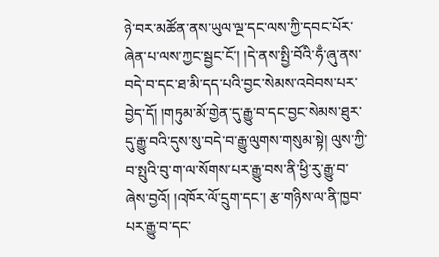ཉེ་བར་མཚོན་ནས་ཡུལ་ལྔ་དང་ལས་ཀྱི་དབང་པོར་ཞེན་པ་ལས་ཀྱང་སྦྱང་ངོ་། །དེ་ནས་སྤྱི་བོའི་ཧྃ་ཞུ་ནས་བདེ་བ་དང་ཐ་མི་དད་པའི་བྱང་སེམས་འབེབས་པར་བྱེད་དོ། །གཏུམ་མོ་གྱེན་དུ་རྒྱུ་བ་དང་བྱང་སེམས་ཐུར་དུ་རྒྱུ་བའི་དུས་སུ་བདེ་བ་རྒྱུ་ལུགས་གསུམ་སྟེ། ལུས་ཀྱི་བ་སྤུའི་བུ་ག་ལ་སོགས་པར་རྒྱུ་བས་ནི་ཕྱི་རུ་རྒྱུ་བ་ཞེས་བྱའོ། །འཁོར་ལོ་དྲུག་དང་། རྩ་གཉིས་ལ་ནི་ཁྱབ་པར་རྒྱུ་བ་དང་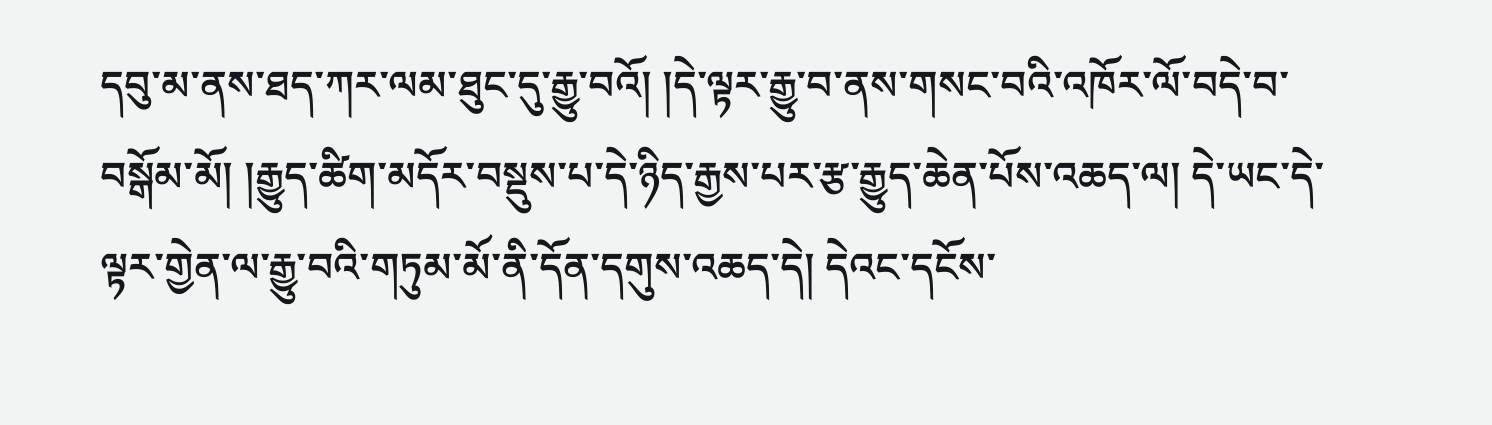དབུ་མ་ནས་ཐད་ཀར་ལམ་ཐུང་དུ་རྒྱུ་བའོ། །དེ་ལྟར་རྒྱུ་བ་ནས་གསང་བའི་འཁོར་ལོ་བདེ་བ་བསྒོམ་མོ། །རྒྱུད་ཚིག་མདོར་བསྡུས་པ་དེ་ཉིད་རྒྱས་པར་རྩ་རྒྱུད་ཆེན་པོས་འཆད་ལ། དེ་ཡང་དེ་ལྟར་གྱེན་ལ་རྒྱུ་བའི་གཏུམ་མོ་ནི་དོན་དགུས་འཆད་དེ། དེའང་དངོས་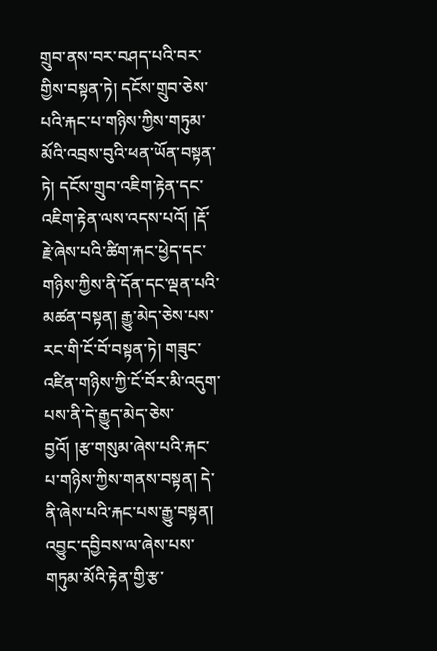གྲུབ་ནས་བར་བཤད་པའི་བར་གྱིས་བསྟན་ཏེ། དངོས་གྲུབ་ཅེས་པའི་རྐང་པ་གཉིས་ཀྱིས་གཏུམ་མོའི་འབྲས་བུའི་ཕན་ཡོན་བསྟན་ཏེ། དངོས་གྲུབ་འཇིག་རྟེན་དང་འཇིག་རྟེན་ལས་འདས་པའོ། །རྡོ་རྗེ་ཞེས་པའི་ཚིག་རྐང་ཕྱེད་དང་གཉིས་ཀྱིས་ནི་དོན་དང་ལྡན་པའི་མཚན་བསྟན། རྒྱུ་མེད་ཅེས་པས་རང་གི་ངོ་བོ་བསྟན་ཏེ། གཟུང་འཛིན་གཉིས་ཀྱི་ངོ་བོར་མི་འདུག་པས་ནི་དེ་རྒྱུད་མེད་ཅེས་བྱའོ། །རྩ་གསུམ་ཞེས་པའི་རྐང་པ་གཉིས་ཀྱིས་གནས་བསྟན། དེ་ནི་ཞེས་པའི་རྐང་པས་རྒྱུ་བསྟན། འབྱུང་དབྱིབས་ལ་ཞེས་པས་གཏུམ་མོའི་རྟེན་གྱི་རྩ་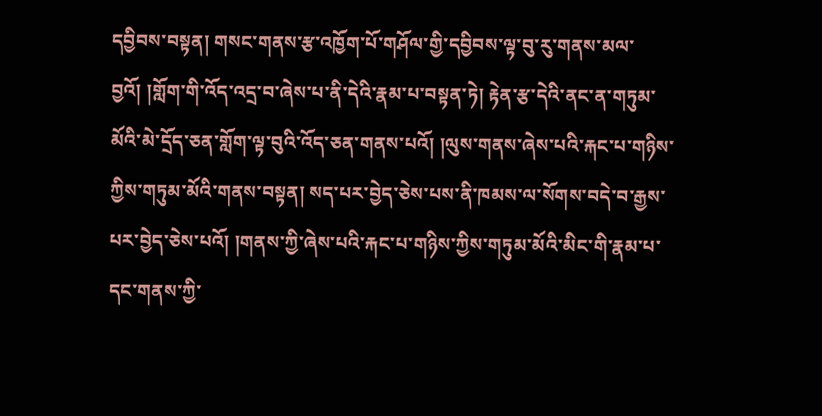དབྱིབས་བསྟན། གསང་གནས་རྩ་འཁྱོག་པོ་གཤོལ་གྱི་དབྱིབས་ལྟ་བུ་རུ་གནས་མལ་བྱའོ། །གློག་གི་འོད་འདྲ་བ་ཞེས་པ་ནི་དེའི་རྣམ་པ་བསྟན་ཏེ། རྟེན་རྩ་དེའི་ནང་ན་གཏུམ་མོའི་མེ་དྲོད་ཅན་གློག་ལྟ་བུའི་འོད་ཅན་གནས་པའོ། །ལུས་གནས་ཞེས་པའི་རྐང་པ་གཉིས་ཀྱིས་གཏུམ་མོའི་གནས་བསྟན། སད་པར་བྱེད་ཅེས་པས་ནི་ཁམས་ལ་སོགས་བདེ་བ་རྒྱས་པར་བྱེད་ཅེས་པའོ། །གནས་ཀྱི་ཞེས་པའི་རྐང་པ་གཉིས་ཀྱིས་གཏུམ་མོའི་མིང་གི་རྣམ་པ་དང་གནས་ཀྱི་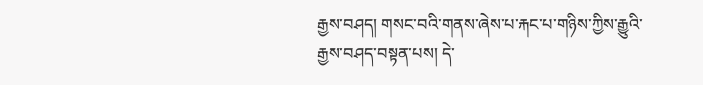རྒྱས་བཤད། གསང་བའི་གནས་ཞེས་པ་རྐང་པ་གཉིས་ཀྱིས་རྒྱུའི་རྒྱས་བཤད་བསྟན་པས། དེ་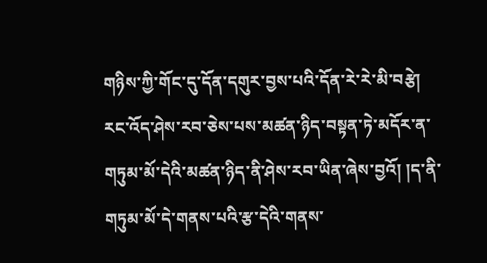གཉིས་ཀྱི་གོང་དུ་དོན་དགུར་བྱས་པའི་དོན་རེ་རེ་མི་བརྩེ། རང་འོད་ཤེས་རབ་ཅེས་པས་མཚན་ཉིད་བསྟན་ཏེ་མདོར་ན་གཏུམ་མོ་དེའི་མཚན་ཉིད་ནི་ཤེས་རབ་ཡིན་ཞེས་བྱའོ། །ད་ནི་གཏུམ་མོ་དེ་གནས་པའི་རྩ་དེའི་གནས་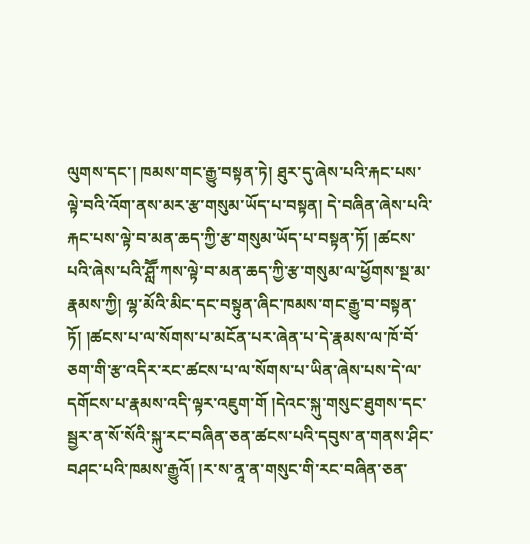ལུགས་དང་། ཁམས་གང་རྒྱུ་བསྟན་ཏེ། ཐུར་དུ་ཞེས་པའི་རྐང་པས་ལྟེ་བའི་འོག་ནས་མར་རྩ་གསུམ་ཡོད་པ་བསྟན། དེ་བཞིན་ཞེས་པའི་རྐང་པས་ལྟེ་བ་མན་ཆད་ཀྱི་རྩ་གསུམ་ཡོད་པ་བསྟན་ཏོ། །ཚངས་པའི་ཞེས་པའི་ཤླཽ་ཀས་ལྟེ་བ་མན་ཆད་ཀྱི་རྩ་གསུམ་ལ་ཕྱོགས་སྔ་མ་རྣམས་ཀྱི། ལྷ་མོའི་མིང་དང་བསྟུན་ཞིང་ཁམས་གང་རྒྱུ་བ་བསྟན་ཏོ། །ཚངས་པ་ལ་སོགས་པ་མངོན་པར་ཞེན་པ་དེ་རྣམས་ལ་ཁོ་བོ་ཅག་གི་རྩ་འདིར་རང་ཚངས་པ་ལ་སོགས་པ་ཡིན་ཞེས་པས་དེ་ལ་དགོངས་པ་རྣམས་འདི་ལྟར་འཇུག་གོ །དེའང་སྐུ་གསུང་ཐུགས་དང་སྦྱར་ན་སོ་སོའི་སྐུ་རང་བཞིན་ཅན་ཚངས་པའི་དབུས་ན་གནས་ཤིང་བཤང་པའི་ཁམས་རྒྱུའོ། །ར་ས་ནཱ་ན་གསུང་གི་རང་བཞིན་ཅན་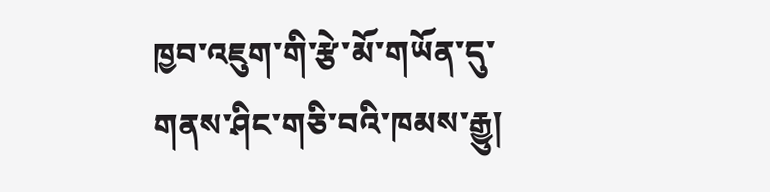ཁྱབ་འཇུག་གི་རྩེ་མོ་གཡོན་དུ་གནས་ཤིང་གཅི་བའི་ཁམས་རྒྱུ།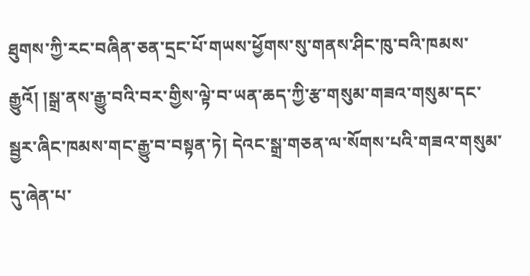ཐུགས་ཀྱི་རང་བཞིན་ཅན་དྲང་པོ་གཡས་ཕྱོགས་སུ་གནས་ཤིང་ཁུ་བའི་ཁམས་རྒྱུའོ། །སྒྲ་ནས་རྒྱུ་བའི་བར་གྱིས་ལྟེ་བ་ཡན་ཆད་ཀྱི་རྩ་གསུམ་གཟའ་གསུམ་དང་སྦྱར་ཞིང་ཁམས་གང་རྒྱུ་བ་བསྟན་ཏེ། དེའང་སྒྲ་གཅན་ལ་སོགས་པའི་གཟའ་གསུམ་དུ་ཞེན་པ་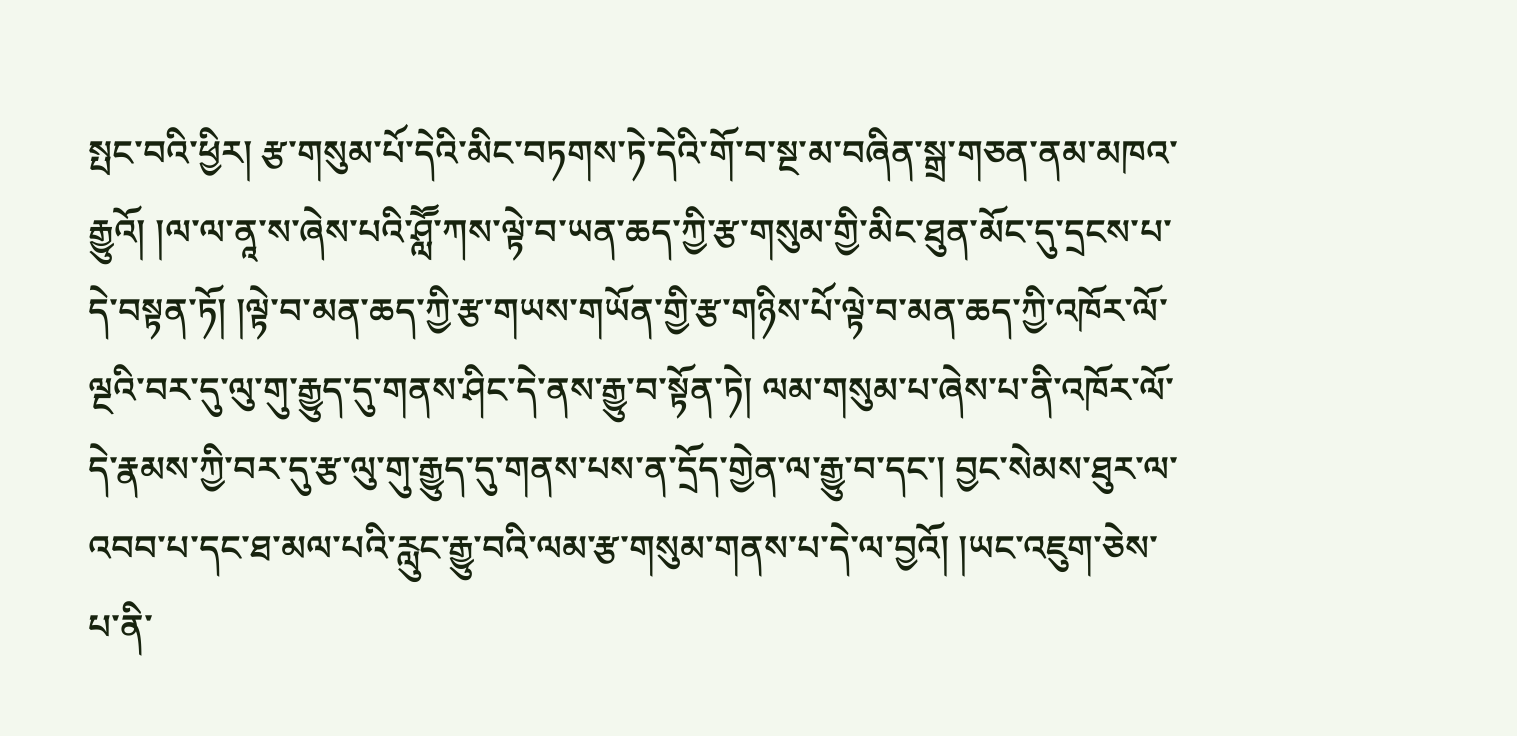སྤང་བའི་ཕྱིར། རྩ་གསུམ་པོ་དེའི་མིང་བཏགས་ཏེ་དེའི་གོ་བ་སྔ་མ་བཞིན་སྒྲ་གཅན་ནམ་མཁའ་རྒྱུའོ། །ལ་ལ་ནཱ་ས་ཞེས་པའི་ཤླཽ་ཀས་ལྟེ་བ་ཡན་ཆད་ཀྱི་རྩ་གསུམ་གྱི་མིང་ཐུན་མོང་དུ་དྲངས་པ་དེ་བསྟན་ཏོ། །ལྟེ་བ་མན་ཆད་ཀྱི་རྩ་གཡས་གཡོན་གྱི་རྩ་གཉིས་པོ་ལྟེ་བ་མན་ཆད་ཀྱི་འཁོར་ལོ་ལྔའི་བར་དུ་ལུ་གུ་རྒྱུད་དུ་གནས་ཤིང་དེ་ནས་རྒྱུ་བ་སྟོན་ཏེ། ལམ་གསུམ་པ་ཞེས་པ་ནི་འཁོར་ལོ་དེ་རྣམས་ཀྱི་བར་དུ་རྩ་ལུ་གུ་རྒྱུད་དུ་གནས་པས་ན་དྲོད་གྱེན་ལ་རྒྱུ་བ་དང་། བྱང་སེམས་ཐུར་ལ་འབབ་པ་དང་ཐ་མལ་པའི་རླུང་རྒྱུ་བའི་ལམ་རྩ་གསུམ་གནས་པ་དེ་ལ་བྱའོ། །ཡང་འཇུག་ཅེས་པ་ནི་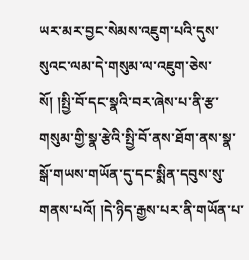ཡར་མར་བྱང་སེམས་འཇུག་པའི་དུས་སུའང་ལམ་དེ་གསུམ་ལ་འཇུག་ཅེས་སོ། །སྤྱི་བོ་དང་སྣའི་བར་ཞེས་པ་ནི་རྩ་གསུམ་གྱི་སྣ་རྩེའི་སྤྱི་བོ་ནས་ཐོག་ནས་སྣ་སྒོ་གཡས་གཡོན་དུ་དང་སྨིན་དབུས་སུ་གནས་པའོ། །དེ་ཉིད་རྒྱས་པར་ནི་གཡོན་པ་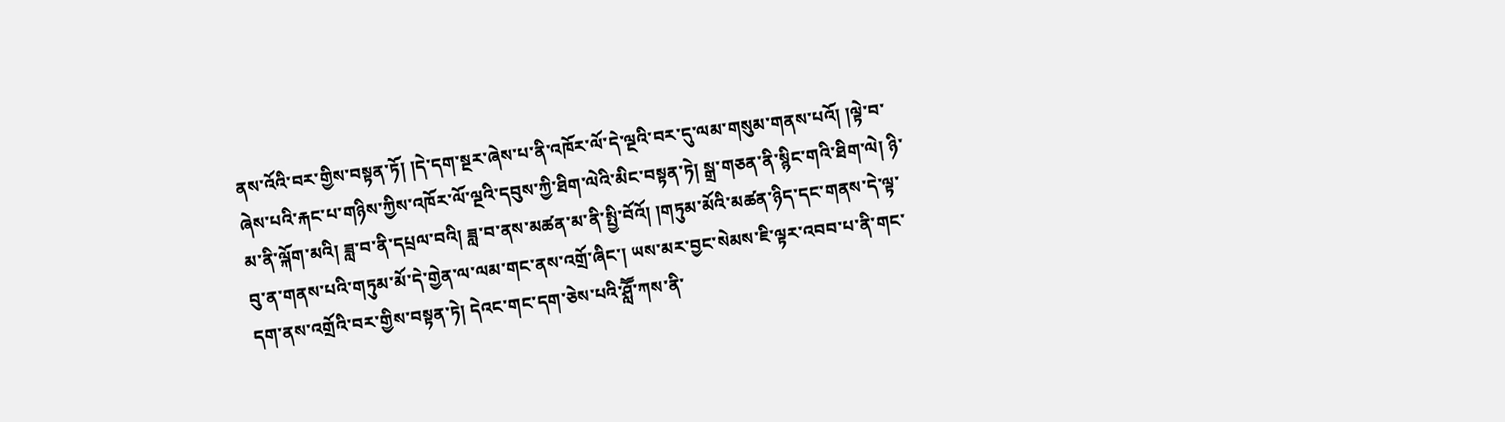ནས་འོའི་བར་གྱིས་བསྟན་ཏོ། །དེ་དག་སྔར་ཞེས་པ་ནི་འཁོར་ལོ་དེ་ལྔའི་བར་དུ་ལམ་གསུམ་གནས་པའོ། །ལྟེ་བ་ཞེས་པའི་རྐང་པ་གཉིས་ཀྱིས་འཁོར་ལོ་ལྔའི་དབུས་ཀྱི་ཐིག་ལེའི་མིང་བསྟན་ཏེ། སྒྲ་གཅན་ནི་སྙིང་གའི་ཐིག་ལེ། ཉི་མ་ནི་ལྐོག་མའི། ཟླ་བ་ནི་དཔྲལ་བའི། ཟླ་བ་ནས་མཚན་མ་ནི་སྤྱི་བོའོ། །གཏུམ་མོའི་མཚན་ཉིད་དང་གནས་དེ་ལྟ་བུ་ན་གནས་པའི་གཏུམ་མོ་དེ་གྱེན་ལ་ལམ་གང་ནས་འགྲོ་ཞིང་། ཡས་མར་བྱང་སེམས་ཇི་ལྟར་འབབ་པ་ནི་གང་དག་ནས་འགྲོའི་བར་གྱིས་བསྟན་ཏེ། དེའང་གང་དག་ཅེས་པའི་ཤླཽ་ཀས་ནི་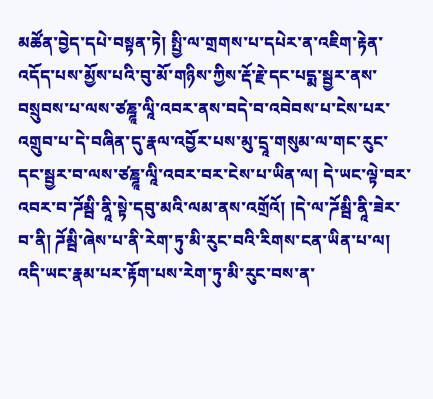མཚོན་བྱེད་དཔེ་བསྟན་ཏེ། སྤྱི་ལ་གྲགས་པ་དཔེར་ན་འཇིག་རྟེན་འདོད་པས་མྱོས་པའི་བུ་མོ་གཉིས་ཀྱིས་རྡོ་རྗེ་དང་པདྨ་སྦྱར་ནས་བསྲུབས་པ་ལས་ཙཎྜཱ་ལཱི་འབར་ནས་བདེ་བ་འབེབས་པ་ངེས་པར་འགྲུབ་པ་དེ་བཞིན་དུ་རྣལ་འབྱོར་པས་མུ་དྲཱ་གསུམ་ལ་གང་རུང་དང་སྦྱར་བ་ལས་ཙཎྜཱ་ལཱི་འབར་བར་ངེས་པ་ཡིན་ལ། དེ་ཡང་ལྟེ་བར་འབར་བ་ཌོམྦི་ནཱི་སྟེ་དབུ་མའི་ལམ་ནས་འགྲོའོ། །དེ་ལ་ཌོམྦི་ནཱི་ཟེར་བ་ནི། ཌོམྦི་ཞེས་པ་ནི་རེག་ཏུ་མི་རུང་བའི་རིགས་ངན་ཡིན་པ་ལ། འདི་ཡང་རྣམ་པར་རྟོག་པས་རེག་ཏུ་མི་རུང་བས་ན་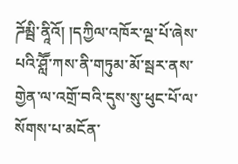ཌོམྦི་ནཱིའོ། །དཀྱིལ་འཁོར་ལྔ་པོ་ཞེས་པའི་ཤླཽ་ཀས་ནི་གཏུམ་མོ་སྦར་ནས་གྱེན་ལ་འགྲོ་བའི་དུས་སུ་ཕུང་པོ་ལ་སོགས་པ་མངོན་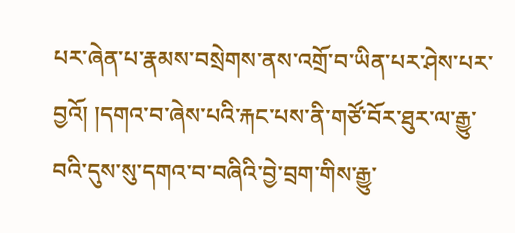པར་ཞེན་པ་རྣམས་བསྲེགས་ནས་འགྲོ་བ་ཡིན་པར་ཤེས་པར་བྱའོ། །དགའ་བ་ཞེས་པའི་རྐང་པས་ནི་གཙོ་བོར་ཐུར་ལ་རྒྱུ་བའི་དུས་སུ་དགའ་བ་བཞིའི་བྱེ་བྲག་གིས་རྒྱུ་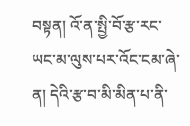བསྟན། འོ་ན་སྤྱི་བོ་རྩ་རང་ཡང་མ་ལུས་པར་འོང་ངམ་ཞེ་ན། དེའི་རྩ་བ་མི་མིན་པ་ནི་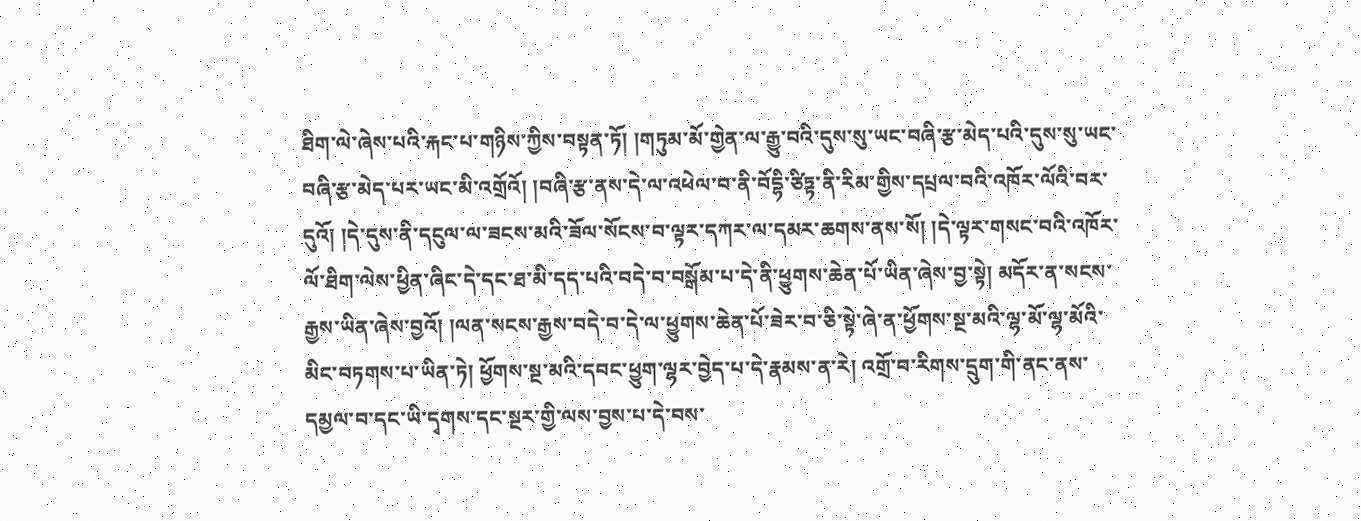ཐིག་ལེ་ཞེས་པའི་རྐང་པ་གཉིས་ཀྱིས་བསྟན་ཏོ། །གཏུམ་མོ་གྱེན་ལ་རྒྱུ་བའི་དུས་སུ་ཡང་བཞི་རྩ་མེད་པའི་དུས་སུ་ཡང་བཞི་རྩ་མེད་པར་ཡང་མི་འགྲོའོ། །བཞི་རྩ་ནས་དེ་ལ་འཕེལ་བ་ནི་བོདྷི་ཙིཏྟ་ནི་རིམ་གྱིས་དཔྲལ་བའི་འཁོར་ལོའི་བར་དུའོ། །དེ་དུས་ནི་དངུལ་ལ་ཟངས་མའི་ཟོལ་སོངས་བ་ལྟར་དཀར་ལ་དམར་ཆགས་ནས་སོ། །དེ་ལྟར་གསང་བའི་འཁོར་ལོ་ཐིག་ལེས་ཕྱིན་ཞིང་དེ་དང་ཐ་མི་དད་པའི་བདེ་བ་བསྒོམ་པ་དེ་ནི་ཕྱུགས་ཆེན་པོ་ཡིན་ཞེས་བྱ་སྟེ། མདོར་ན་སངས་རྒྱས་ཡིན་ཞེས་བྱའོ། །ལན་སངས་རྒྱས་བདེ་བ་དེ་ལ་ཕྱུགས་ཆེན་པོ་ཟེར་བ་ཅི་སྟེ་ཞེ་ན་ཕྱོགས་སྔ་མའི་ལྷ་མོ་ལྷ་མོའི་མིང་བཏགས་པ་ཡིན་ཏེ། ཕྱོགས་སྔ་མའི་དབང་ཕྱུག་ལྷར་བྱེད་པ་དེ་རྣམས་ན་རེ། འགྲོ་བ་རིགས་དྲུག་གི་ནང་ནས་དམྱལ་བ་དང་ཡི་དྭགས་དང་སྔར་གྱི་ལས་བྱས་པ་དེ་བས་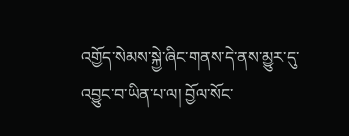འགྱོད་སེམས་སྐྱེ་ཞིང་གནས་དེ་ནས་མྱུར་དུ་འབྱུང་བ་ཡིན་པ་ལ། བྱོལ་སོང་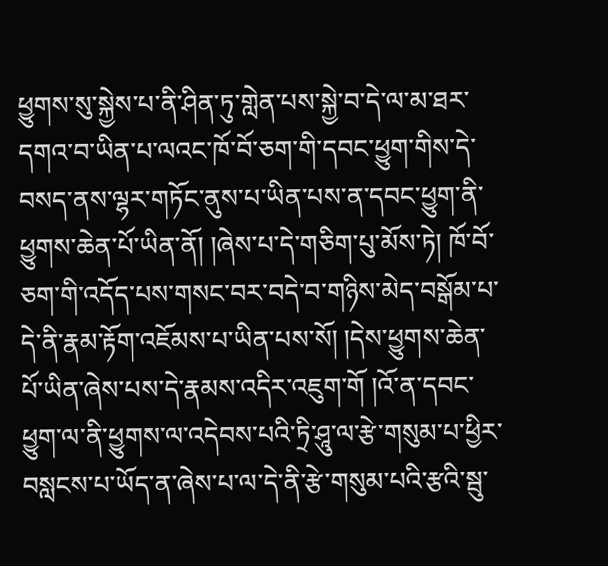ཕྱུགས་སུ་སྐྱེས་པ་ནི་ཤིན་ཏུ་གླེན་པས་སྐྱེ་བ་དེ་ལ་མ་ཐར་དགའ་བ་ཡིན་པ་ལའང་ཁོ་བོ་ཅག་གི་དབང་ཕྱུག་གིས་དེ་བསད་ནས་ལྷར་གཏོང་ནུས་པ་ཡིན་པས་ན་དབང་ཕྱུག་ནི་ཕྱུགས་ཆེན་པོ་ཡིན་ནོ། །ཞེས་པ་དེ་གཅིག་པུ་མོས་ཏེ། ཁོ་བོ་ཅག་གི་འདོད་པས་གསང་བར་བདེ་བ་གཉིས་མེད་བསྒོམ་པ་དེ་ནི་རྣམ་རྟོག་འཇོམས་པ་ཡིན་པས་སོ། །དེས་ཕྱུགས་ཆེན་པོ་ཡིན་ཞེས་པས་དེ་རྣམས་འདིར་འཇུག་གོ །འོ་ན་དབང་ཕྱུག་ལ་ནི་ཕྱུགས་ལ་འདེབས་པའི་ཏྲི་ཤཱུ་ལ་རྩེ་གསུམ་པ་ཕྱིར་བསླངས་པ་ཡོད་ན་ཞེས་པ་ལ་དེ་ནི་རྩེ་གསུམ་པའི་རྩའི་སྦུ་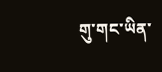གུ་གང་ཡིན་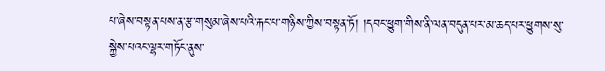པ་ཞེས་བསྟན་པས་ན་རྩ་གསུམ་ཞེས་པའི་རྐང་པ་གཉིས་ཀྱིས་བསྟན་ཏོ། །དབང་ཕྱུག་གིས་ནི་ལན་བདུན་པར་མ་ཆད་པར་ཕྱུགས་སུ་སྐྱེས་པའང་ལྷར་གཏོང་ནུས་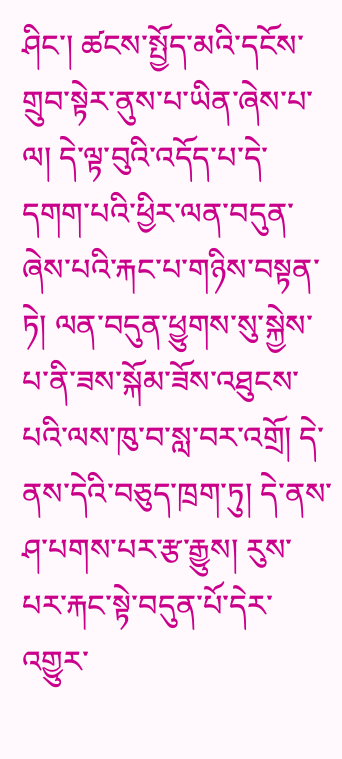ཤིང་། ཚངས་སྤྱོད་མའི་དངོས་གྲུབ་སྟེར་ནུས་པ་ཡིན་ཞེས་པ་ལ། དེ་ལྟ་བུའི་འདོད་པ་དེ་དགག་པའི་ཕྱིར་ལན་བདུན་ཞེས་པའི་རྐང་པ་གཉིས་བསྟན་ཏེ། ལན་བདུན་ཕྱུགས་སུ་སྐྱེས་པ་ནི་ཟས་སྐོམ་ཟོས་འཐུངས་པའི་ལས་ཁུ་བ་སླ་བར་འགྲོ། དེ་ནས་དེའི་བཅུད་ཁྲག་ཏུ། དེ་ནས་ཤ་པགས་པར་རྩ་རྒྱུས། རུས་པར་རྐང་སྟེ་བདུན་པོ་དེར་འགྱུར་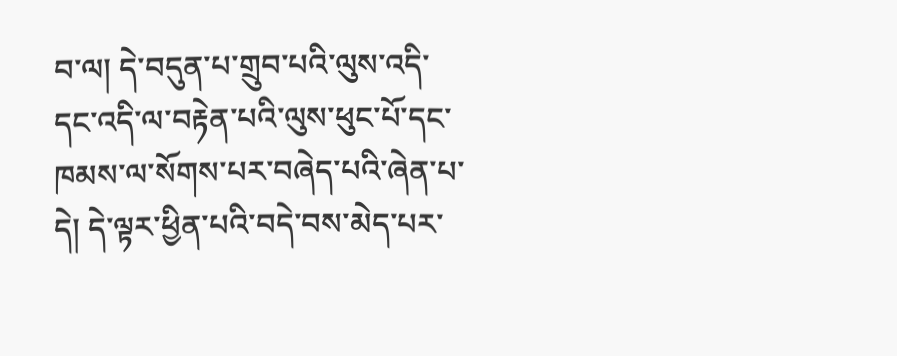བ་ལ། དེ་བདུན་པ་གྲུབ་པའི་ལུས་འདི་དང་འདི་ལ་བརྟེན་པའི་ལུས་ཕུང་པོ་དང་ཁམས་ལ་སོགས་པར་བཞེད་པའི་ཞེན་པ་དེ། དེ་ལྟར་ཕྱིན་པའི་བདེ་བས་མེད་པར་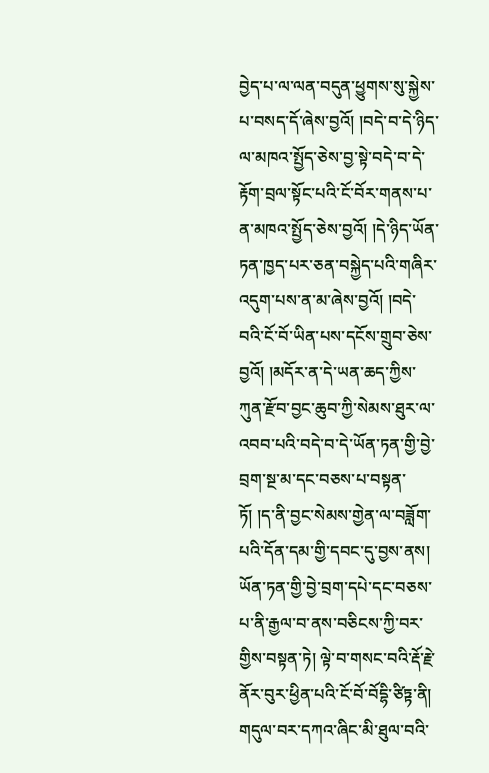བྱེད་པ་ལ་ལན་བདུན་ཕྱུགས་སུ་སྐྱེས་པ་བསད་དོ་ཞེས་བྱའོ། །བདེ་བ་དེ་ཉིད་ལ་མཁའ་སྤྱོད་ཅེས་བྱ་སྟེ་བདེ་བ་དེ་རྟོག་བྲལ་སྟོང་པའི་ངོ་བོར་གནས་པ་ན་མཁའ་སྤྱོད་ཅེས་བྱའོ། །དེ་ཉིད་ཡོན་ཏན་ཁྱད་པར་ཅན་བསྐྱེད་པའི་གཞིར་འདུག་པས་ན་མ་ཞེས་བྱའོ། །བདེ་བའི་ངོ་བོ་ཡིན་པས་དངོས་གྲུབ་ཅེས་བྱའོ། །མདོར་ན་དེ་ཡན་ཆད་ཀྱིས་ཀུན་རྫོབ་བྱང་ཆུབ་ཀྱི་སེམས་ཐུར་ལ་འབབ་པའི་བདེ་བ་དེ་ཡོན་ཏན་གྱི་བྱེ་བྲག་སྔ་མ་དང་བཅས་པ་བསྟན་ཏོ། །ད་ནི་བྱང་སེམས་གྱེན་ལ་བཟློག་པའི་དོན་དམ་གྱི་དབང་དུ་བྱས་ནས། ཡོན་ཏན་གྱི་བྱེ་བྲག་དཔེ་དང་བཅས་པ་ནི་རྒྱལ་བ་ནས་བཅིངས་ཀྱི་བར་གྱིས་བསྟན་ཏེ། ལྟེ་བ་གསང་བའི་རྡོ་རྗེ་ནོར་བུར་ཕྱིན་པའི་ངོ་བོ་བོདྷི་ཙིཏྟ་ནི། གདུལ་བར་དཀའ་ཞིང་མི་ཐུལ་བའི་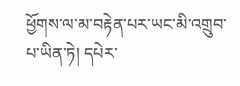ཕྱོགས་ལ་མ་བརྟེན་པར་ཡང་མི་འགྲུབ་པ་ཡིན་ཏེ། དཔེར་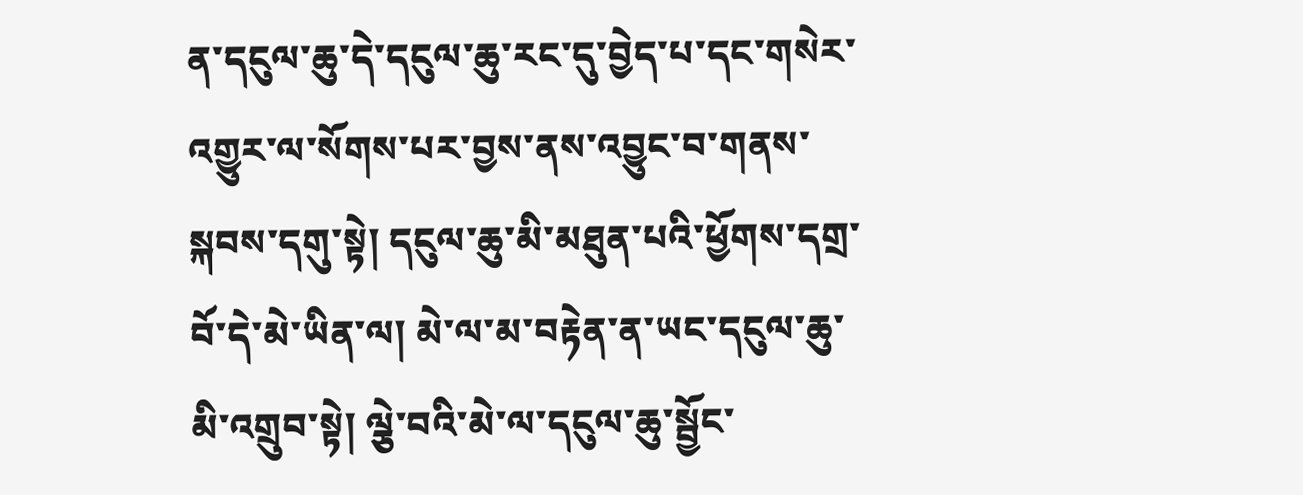ན་དངུལ་ཆུ་དེ་དངུལ་ཆུ་རང་དུ་བྱེད་པ་དང་གསེར་འགྱུར་ལ་སོགས་པར་བྱས་ནས་འབྱུང་བ་གནས་སྐབས་དགུ་སྟེ། དངུལ་ཆུ་མི་མཐུན་པའི་ཕྱོགས་དགྲ་བོ་དེ་མེ་ཡིན་ལ། མེ་ལ་མ་བརྟེན་ན་ཡང་དངུལ་ཆུ་མི་འགྲུབ་སྟེ། ལྕེ་བའི་མེ་ལ་དངུལ་ཆུ་སྦྱོང་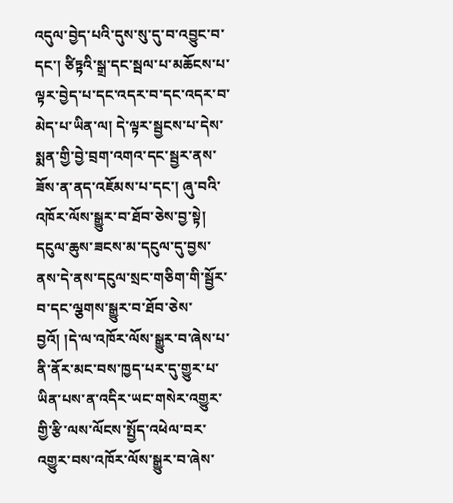འདུལ་བྱེད་པའི་དུས་སུ་དུ་བ་འབྱུང་བ་དང་། ཙིཏྟའི་སྒྲ་དང་སྦལ་པ་མཆོངས་པ་ལྟར་བྱེད་པ་དང་འདར་བ་དང་འདར་བ་མེད་པ་ཡིན་ལ། དེ་ལྟར་སྦྱངས་པ་དེས་སྨན་གྱི་བྱེ་བྲག་འགའ་དང་སྦྱར་ནས་ཟོས་ན་ནད་འཇོམས་པ་དང་། ཞུ་བའི་འཁོར་ལོས་སྒྱུར་བ་ཐོབ་ཅེས་བྱ་སྟེ། དངུལ་ཆུས་ཟངས་མ་དངུལ་དུ་བྱས་ནས་དེ་ནས་དངུལ་སྲང་གཅིག་གི་སྦྱོར་བ་དང་ལྕགས་སྒྱུར་བ་ཐོབ་ཅེས་བྱའོ། །དེ་ལ་འཁོར་ལོས་སྒྱུར་བ་ཞེས་པ་ནི་ནོར་མང་བས་ཁྱད་པར་དུ་གྱུར་པ་ཡིན་པས་ན་འདིར་ཡང་གསེར་འགྱུར་གྱི་རྩི་ལས་ལོངས་སྤྱོད་འཕེལ་བར་འགྱུར་བས་འཁོར་ལོས་སྒྱུར་བ་ཞེས་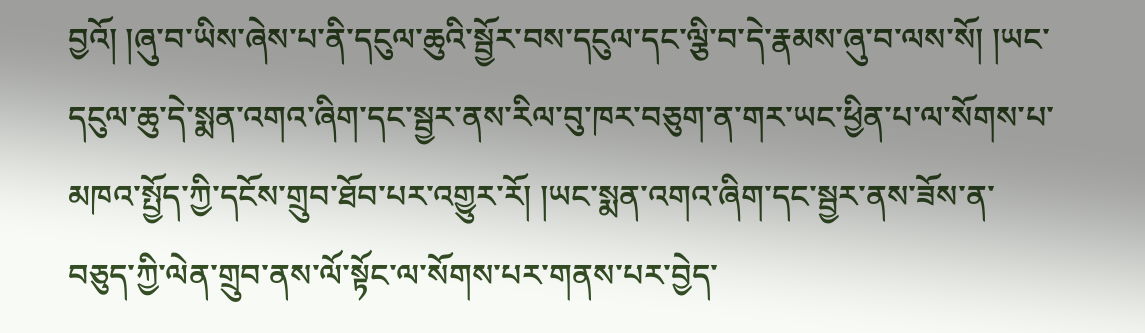བྱའོ། །ཞུ་བ་ཡིས་ཞེས་པ་ནི་དངུལ་ཆུའི་སྦྱོར་བས་དངུལ་དང་ལྕི་བ་དེ་རྣམས་ཞུ་བ་ལས་སོ། །ཡང་དངུལ་ཆུ་དེ་སྨན་འགའ་ཞིག་དང་སྦྱར་ནས་རིལ་བུ་ཁར་བཅུག་ན་གར་ཡང་ཕྱིན་པ་ལ་སོགས་པ་མཁའ་སྤྱོད་ཀྱི་དངོས་གྲུབ་ཐོབ་པར་འགྱུར་རོ། །ཡང་སྨན་འགའ་ཞིག་དང་སྦྱར་ནས་ཟོས་ན་བཅུད་ཀྱི་ལེན་གྲུབ་ནས་ལོ་སྟོང་ལ་སོགས་པར་གནས་པར་བྱེད་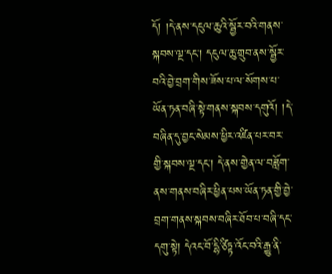དོ། །དེ་ནས་དངུལ་ཆུའི་སྦྱོར་བའི་གནས་སྐབས་ལྔ་དང་། དངུལ་ཆུ་གྲུབ་ནས་སྦྱོར་བའི་བྱེ་བྲག་གིས་ཟོས་པ་ལ་སོགས་པ་ཡོན་ཏན་བཞི་སྟེ་གནས་སྐབས་དགུའོ། །དེ་བཞིན་དུ་བྱང་སེམས་ཕྱིར་འཛིན་པར་བར་གྱི་སྐབས་ལྔ་དང་། དེ་ནས་གྱེན་ལ་བཟློག་ནས་གནས་བཞིར་ཕྱིན་པས་ཡོན་ཏན་གྱི་བྱེ་བྲག་གནས་སྐབས་བཞིར་ཐོབ་པ་བཞི་དང་དགུ་སྟེ། དེའང་བོ་དྷི་ཙིཏྟ་འོང་བའི་རྒྱུ་ནི་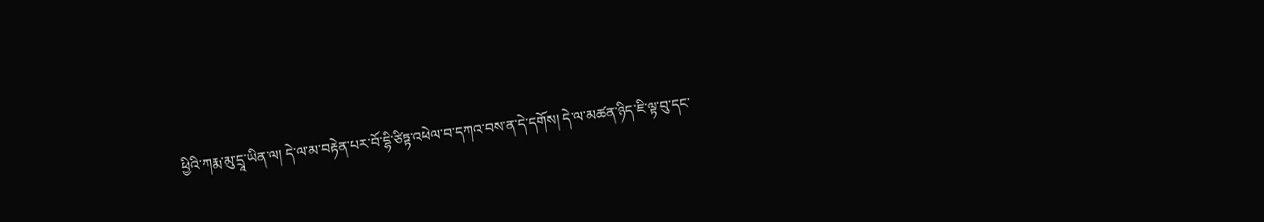ཕྱིའི་ཀརྨ་མུ་དྲཱ་ཡིན་ལ། དེ་ལ་མ་བརྟེན་པར་བོ་དྷི་ཙིཏྟ་འཕེལ་བ་དཀའ་བས་ན་དེ་དགོས། དེ་ལ་མཚན་ཉིད་ཇི་ལྟ་བུ་དང་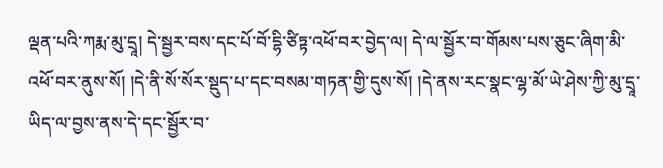ལྡན་པའི་ཀརྨ་མུ་དྲཱ། དེ་སྦྱར་བས་དང་པོ་བོ་དྷི་ཙིཏྟ་འཕོ་བར་བྱེད་ལ། དེ་ལ་སྦྱོར་བ་གོམས་པས་ཅུང་ཞིག་མི་འཕོ་བར་ནུས་སོ། །དེ་ནི་སོ་སོར་སྡུད་པ་དང་བསམ་གཏན་གྱི་དུས་སོ། །དེ་ནས་རང་སྣང་ལྷ་མོ་ཡེ་ཤེས་ཀྱི་མུ་དྲཱ་ཡིད་ལ་བྱས་ནས་དེ་དང་སྦྱོར་བ་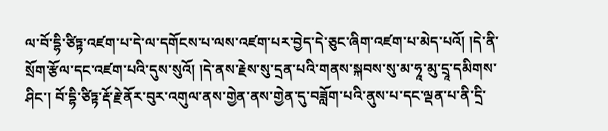ལ་བོ་དྷི་ཙིཏྟ་འཛག་པ་དེ་ལ་དགོངས་པ་ལས་འཛག་པར་བྱེད་དེ་ཅུང་ཞིག་འཛག་པ་མེད་པའོ། །དེ་ནི་སྲོག་རྩོལ་དང་འཛག་པའི་དུས་སུའོ། །དེ་ནས་རྗེས་སུ་དྲན་པའི་གནས་སྐབས་སུ་མ་ཧཱ་མུ་དྲཱ་དམིགས་ཤིང་། བོ་དྷི་ཙིཏྟ་རྡོ་རྗེ་ནོར་བུར་འགུལ་ནས་གྱེན་ནས་གྱེན་དུ་བཟློག་པའི་ནུས་པ་དང་ལྡན་པ་ནི་དྲི་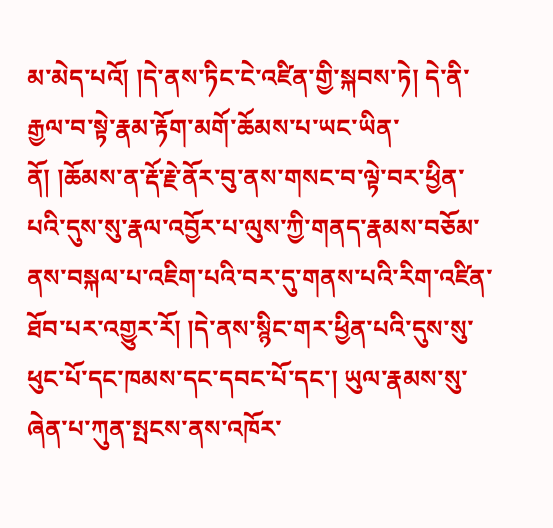མ་མེད་པའོ། །དེ་ནས་ཏིང་ངེ་འཛིན་གྱི་སྐབས་ཏེ། དེ་ནི་རྒྱལ་བ་སྟེ་རྣམ་རྟོག་མགོ་ཆོམས་པ་ཡང་ཡིན་ནོ། །ཆོམས་ན་རྡོ་རྗེ་ནོར་བུ་ནས་གསང་བ་ལྟེ་བར་ཕྱིན་པའི་དུས་སུ་རྣལ་འབྱོར་པ་ལུས་ཀྱི་གནད་རྣམས་བཅོམ་ནས་བསྐལ་པ་འཇིག་པའི་བར་དུ་གནས་པའི་རིག་འཛིན་ཐོབ་པར་འགྱུར་རོ། །དེ་ནས་སྙིང་གར་ཕྱིན་པའི་དུས་སུ་ཕུང་པོ་དང་ཁམས་དང་དབང་པོ་དང་། ཡུལ་རྣམས་སུ་ཞེན་པ་ཀུན་སྤངས་ནས་འཁོར་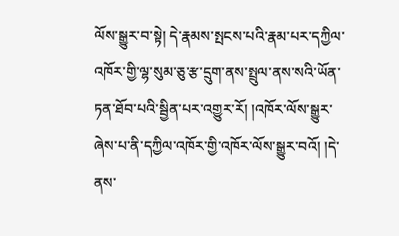ལོས་སྒྱུར་བ་སྟེ། དེ་རྣམས་སྤངས་པའི་རྣམ་པར་དཀྱིལ་འཁོར་གྱི་ལྷ་སུམ་ཅུ་རྩ་དྲུག་ནས་སྤྲུལ་ནས་སའི་ཡོན་ཏན་ཐོབ་པའི་སྦྱིན་པར་འགྱུར་རོ། །འཁོར་ལོས་སྒྱུར་ཞེས་པ་ནི་དཀྱིལ་འཁོར་གྱི་འཁོར་ལོས་སྒྱུར་བའོ། །དེ་ནས་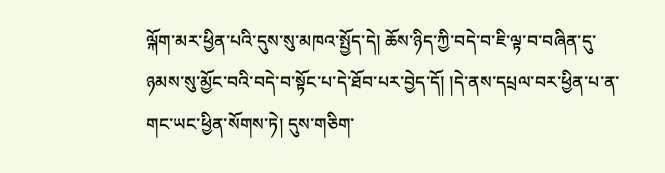ལྐོག་མར་ཕྱིན་པའི་དུས་སུ་མཁའ་སྤྱོད་དེ། ཆོས་ཉིད་ཀྱི་བདེ་བ་ཇི་ལྟ་བ་བཞིན་དུ་ཉམས་སུ་མྱོང་བའི་བདེ་བ་སྟོང་པ་དེ་ཐོབ་པར་བྱེད་དོ། །དེ་ནས་དཔྲལ་བར་ཕྱིན་པ་ན་གང་ཡང་ཕྱིན་སོགས་ཏེ། དུས་གཅིག་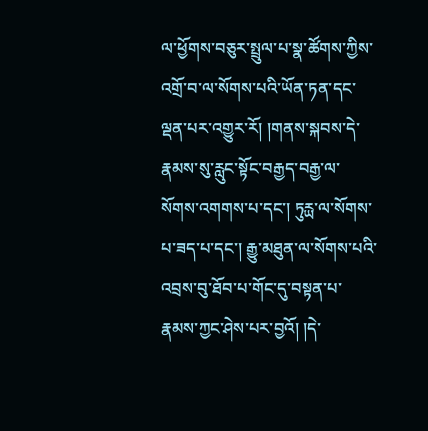ལ་ཕྱོགས་བཅུར་སྤྲུལ་པ་སྣ་ཚོགས་ཀྱིས་འགྲོ་བ་ལ་སོགས་པའི་ཡོན་ཏན་དང་ལྡན་པར་འགྱུར་རོ། །གནས་སྐབས་དེ་རྣམས་སུ་རླུང་སྟོང་བརྒྱད་བརྒྱ་ལ་སོགས་འགགས་པ་དང་། ཏུརྻ་ལ་སོགས་པ་ཟད་པ་དང་། རྒྱུ་མཐུན་ལ་སོགས་པའི་འབྲས་བུ་ཐོབ་པ་གོང་དུ་བསྟན་པ་རྣམས་ཀྱང་ཤེས་པར་བྱའོ། །དེ་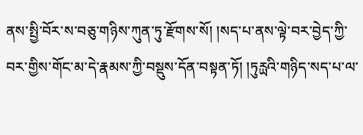ནས་སྤྱི་བོར་ས་བཅུ་གཉིས་ཀུན་ཏུ་རྫོགས་སོ། །སད་པ་ནས་ལྟེ་བར་བྱེད་ཀྱི་བར་གྱིས་གོང་མ་དེ་རྣམས་ཀྱི་བསྡུས་དོན་བསྟན་ཏོ། །ཏུརྻའི་གཉིད་སད་པ་ལ་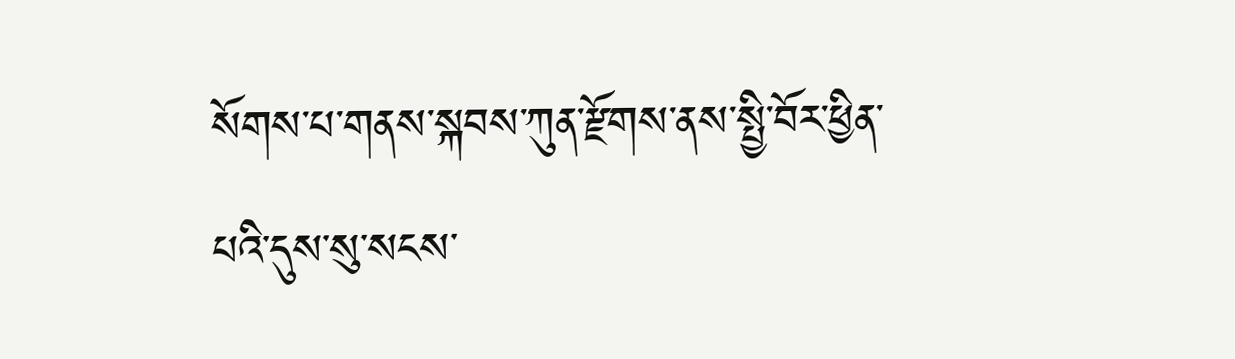སོགས་པ་གནས་སྐབས་ཀུན་རྫོགས་ནས་སྤྱི་བོར་ཕྱིན་པའི་དུས་སུ་སངས་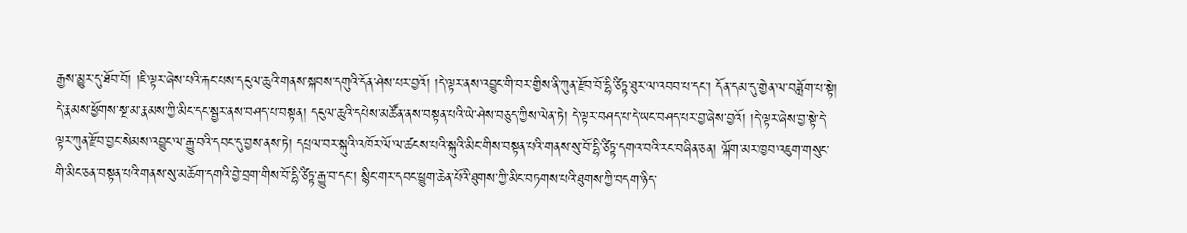རྒྱས་མྱུར་དུ་ཐོབ་བོ། །ཇི་ལྟར་ཞེས་པའི་རྐང་པས་དངུལ་ཆུའི་གནས་སྐབས་དགུའི་དོན་ཤེས་པར་བྱའོ། །དེ་ལྟར་ནས་འབྱུང་གི་བར་གྱིས་ནི་ཀུན་རྫོབ་བོ་དྷི་ཙིཏྟ་ཐུར་ལ་འབབ་པ་དང་། དོན་དམ་དུ་གྱེན་ལ་བཟློག་པ་སྟེ། དེ་རྣམས་ཕྱོགས་སྔ་མ་རྣམས་ཀྱི་མིང་དང་སྦྱར་ནས་བཤད་པ་བསྟན། དངུལ་ཆུའི་དཔེས་མཚོན་ནས་བསྟན་པའི་ཡེ་ཤེས་བཅུད་ཀྱིས་ལེན་ཏེ། དེ་ལྟར་བཤད་པ་དེ་ཡང་བཤད་པར་བྱ་ཞེས་བྱའོ། །དེ་ལྟར་ཞེས་བྱ་སྟེ་དེ་ལྟར་ཀུན་རྫོབ་བྱང་སེམས་འབྱུང་ལ་རྒྱུ་བའི་དབང་དུ་བྱས་ནས་ཏེ། དཔྲལ་བར་སྐུའི་འཁོར་ལོ་ལ་ཚངས་པའི་སྐུའི་མིང་གིས་བསྟན་པའི་གནས་སུ་བོ་དྷི་ཙིཏྟ་དགའ་བའི་རང་བཞིན་ཅན། ལྐོག་མར་ཁྱབ་འཇུག་གསུང་གི་མིང་ཅན་བསྟན་པའི་གནས་སུ་མཆོག་དགའི་བྱེ་བྲག་གིས་བོ་དྷི་ཙིཏྟ་རྒྱུ་བ་དང་། སྙིང་གར་དབང་ཕྱུག་ཆེན་པོའི་ཐུགས་ཀྱི་མིང་བཏགས་པའི་ཐུགས་ཀྱི་བདག་ཉིད་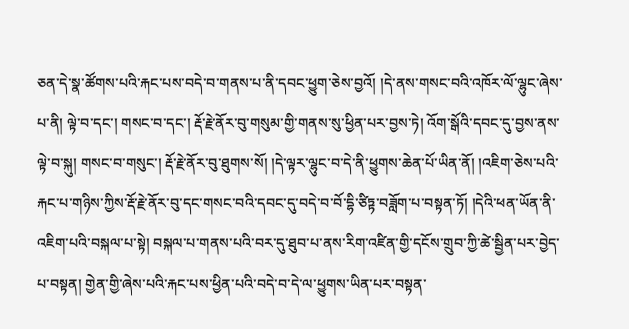ཅན་དེ་སྣ་ཚོགས་པའི་རྐང་པས་བདེ་བ་གནས་པ་ནི་དབང་ཕྱུག་ཅེས་བྱའོ། །དེ་ནས་གསང་བའི་འཁོར་ལོ་ལྷུང་ཞེས་པ་ནི། ལྟེ་བ་དང་། གསང་བ་དང་། རྡོ་རྗེ་ནོར་བུ་གསུམ་གྱི་གནས་སུ་ཕྱིན་པར་བྱས་ཏེ། འོག་སྒོའི་དབང་དུ་བྱས་ནས་ལྟེ་བ་སྐུ། གསང་བ་གསུང་། རྡོ་རྗེ་ནོར་བུ་ཐུགས་སོ། །དེ་ལྟར་ལྷུང་བ་དེ་ནི་ཕྱུགས་ཆེན་པོ་ཡིན་ནོ། །འཇིག་ཅེས་པའི་རྐང་པ་གཉིས་ཀྱིས་རྡོ་རྗེ་ནོར་བུ་དང་གསང་བའི་དབང་དུ་བདེ་བ་བོ་དྷི་ཙིཏྟ་བཟློག་པ་བསྟན་ཏོ། །དེའི་ཕན་ཡོན་ནི་འཇིག་པའི་བསྐལ་པ་སྟེ། བསྐལ་པ་གནས་པའི་བར་དུ་ཐུབ་པ་ནས་རིག་འཛིན་གྱི་དངོས་གྲུབ་ཀྱི་ཚེ་སྦྱིན་པར་བྱེད་པ་བསྟན། གྱེན་གྱི་ཞེས་པའི་རྐང་པས་ཕྱིན་པའི་བདེ་བ་དེ་ལ་ཕྱུགས་ཡིན་པར་བསྟན་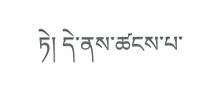ཏེ། དེ་ནས་ཚངས་པ་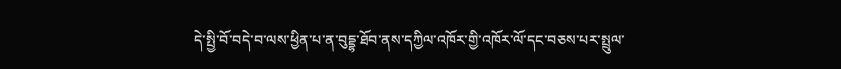དེ་སྤྱི་བོ་བདེ་བ་ལས་ཕྱིན་པ་ན་བུདྡྷ་ཐོབ་ནས་དཀྱིལ་འཁོར་གྱི་འཁོར་ལོ་དང་བཅས་པར་སྤྲུལ་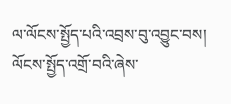ལ་ལོངས་སྤྱོད་པའི་འབྲས་བུ་འབྱུང་བས། ལོངས་སྤྱོད་འགྲོ་བའི་ཞེས་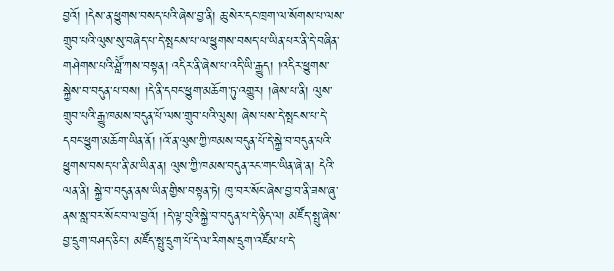བྱའོ། །དེས་ན་ཕྱུགས་བསད་པའི་ཞེས་བྱ་ནི། ཆུ་སེར་དང་ཁྲག་ལ་སོགས་པ་ལས་གྲུབ་པའི་ལུས་སུ་བཞེད་པ་དེ་སྤངས་པ་ལ་ཕྱུགས་བསད་པ་ཡིན་པར་ནི་དེ་བཞིན་གཤེགས་པའི་ཤླཽ་ཀས་བསྟན། འདིར་ནི་ཞེས་པ་འདི་ཡི་རྒྱུད། །འདིར་ཕྱུགས་སྐྱེས་བ་བདུན་པ་བས། །དེ་ནི་དབང་ཕྱུག་མཆོག་ཏུ་འགྱུར། །ཞེས་པ་ནི། ལུས་གྲུབ་པའི་རྒྱུ་ཁམས་བདུན་པོ་ལས་གྲུབ་པའི་ལུས། ཞེས་པས་དེ་སྤངས་པ་དེ་དབང་ཕྱུག་མཆོག་ཡིན་ནོ། །འོ་ན་ལུས་ཀྱི་ཁམས་བདུན་པོ་དེ་སྐྱེ་བ་བདུན་པའི་ཕྱུགས་བསད་པ་ནི་མ་ཡིན་ན། ལུས་ཀྱི་ཁམས་བདུན་རང་གང་ཡིན་ཞེ་ན། དེའི་ལན་ནི། སྐྱེ་བ་བདུན་ནས་ཡིན་གྱིས་བསྟན་ཏེ། ཁུ་བར་སོང་ཞེས་བྱ་བ་ནི་ཟས་ཞུ་ནས་སླ་བར་སོང་བ་ལ་བྱའོ། །དེ་ལྟ་བུའི་སྐྱེ་བ་བདུན་པ་དེ་ཉིད་ལ། མཛོད་སྤུ་ཞེས་བྱ་དྲུག་བཤད་ཅིང་། མཛོད་སྤུ་དྲུག་པོ་དེ་ལ་རིགས་དྲུག་འཛོམ་པ་དེ་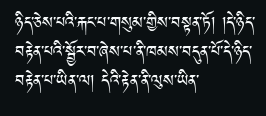ཉིད་ཅེས་པའི་རྐང་པ་གསུམ་གྱིས་བསྟན་ཏོ། །དེ་ཉིད་བརྟེན་པའི་སྦྱོར་བ་ཞེས་པ་ནི་ཁམས་བདུན་པོ་དེ་ཉིད་བརྟེན་པ་ཡིན་ལ། དེའི་རྟེན་ནི་ལུས་ཡིན་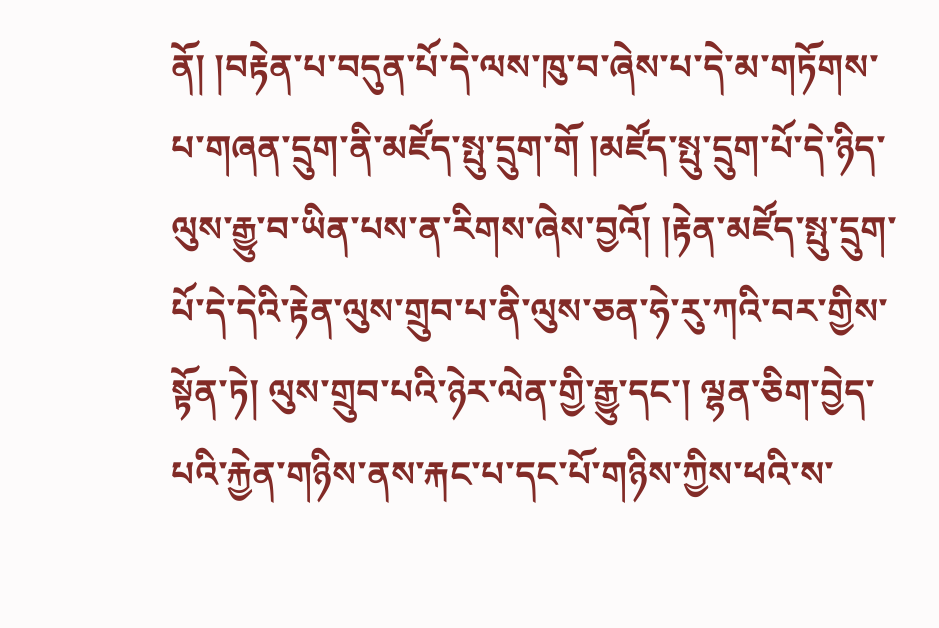ནོ། །བརྟེན་པ་བདུན་པོ་དེ་ལས་ཁུ་བ་ཞེས་པ་དེ་མ་གཏོགས་པ་གཞན་དྲུག་ནི་མཛོད་སྤུ་དྲུག་གོ །མཛོད་སྤུ་དྲུག་པོ་དེ་ཉིད་ལུས་རྒྱུ་བ་ཡིན་པས་ན་རིགས་ཞེས་བྱའོ། །རྟེན་མཛོད་སྤུ་དྲུག་པོ་དེ་དེའི་རྟེན་ལུས་གྲུབ་པ་ནི་ལུས་ཅན་ཧེ་རུ་ཀའི་བར་གྱིས་སྟོན་ཏེ། ལུས་གྲུབ་པའི་ཉེར་ལེན་གྱི་རྒྱུ་དང་། ལྷན་ཅིག་བྱེད་པའི་རྐྱེན་གཉིས་ནས་རྐང་པ་དང་པོ་གཉིས་ཀྱིས་ཕའི་ས་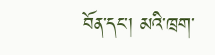བོན་དང་། མའི་ཁྲག་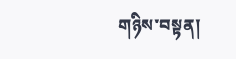གཉིས་བསྟན།